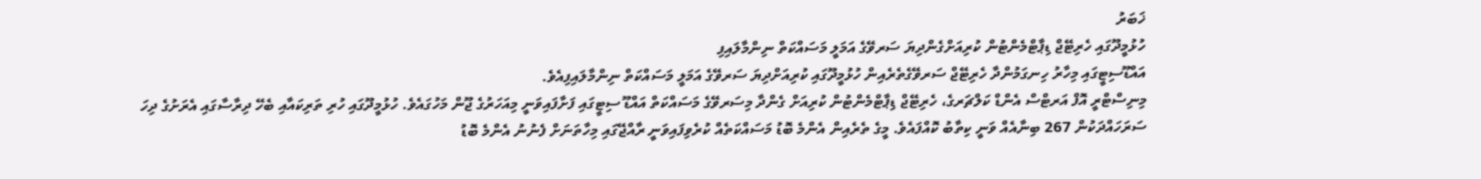ޚަބަރު
ހުޅުމީދޫގައި ހެރިޓޭޖް ޑިޕާޓްމެންޓުން ކުރިއަށްގެންދިޔަ ސަރވޭގެ އަމަލީ މަސައްކަތް ނިންމާލައިފި
އައްޑޫސިޓީގައި މިހާރު ހިނގަމުންދާ ހެރިޓޭޖް ސަރވޭގެތެރެއިން ހުޅުމީދޫގައި ކުރިއަށްދިޔަ ސަރވޭގެ އަމަލީ މަސައްކަތް ނިންމާލައިފިއެވެ.
މިނިސްޓްރީ އޮފް އަރޓްސް އެންޑް ކަލްޗަރގެ، ހެރިޓޭޖް ޑިޕާޓްމެންޓުން ކުރިއަށް ގެންދާ މިސަރވޭގެ މަސައްކަތް އައްޑޫ ސިޓީގައި ފަށާފައިވަނީ މިއަހަރުގެ ޖޫން މަހުގައެވެ. ހުޅުމީދޫގައި ހުރި ތަރިކައާއި ބެހޭ ދިރާސާގައި އެރަށުގެ ދިހަ ސަރަހައްދަކުން 267 ބިނާއެއް ވަނީ ކިތާބު ކޮއްފައެވެ. މީގެ ތެރެއިން އެންމެ ބޮޑު މަސައްކަތެއް ކުރެވިފައިވަނީ ރާއްޖޭގައި މިހާތަނަށް ފެނުނު އެންމެ ބޮޑު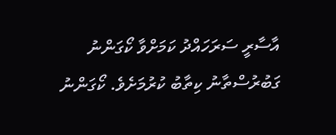އާސާރީ ސަރަހައްދު ކަމަށްވާ ކޯގަންނު ގަބުރުސްތާނު ކިތާބު ކުރުމަށެވެ. ކޯގަންނު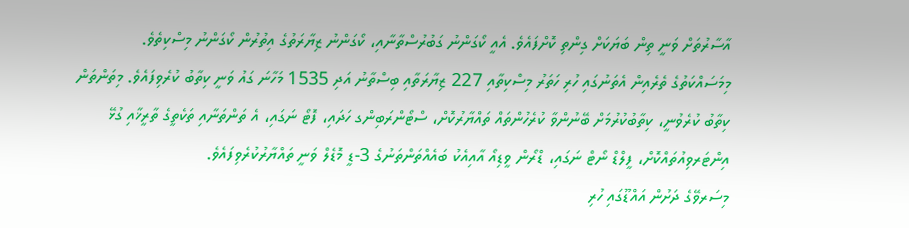އާސާރުތަށް ވަނީ ތިން ބަޔަކަށް ގިންތި ކޮށްފައެވެ. އެއީ ކޯގަންނު ގަބުރުސްތާނާއި، ކޯގަންނު ޒިޔާރަތުގެ އިތުރުން ކޯގަންނު މިސްކިތެވެ.
މިމަސައްކަތުގެ ތެރެއިން އެތަނުގައި ހުރި ހަތަރު މިސްކިތާއި 227 ޒިޔާރަތާއި ބިސްތާނު އަދި 1535 މަހާނަ ގައު ވަނީ ކިތާބު ކުރެވިފައެވެ. މިތަންތަން ކިތާބު ކުރެވުނީ، ކިތާބުކުރުމަށް ބޭނުންވާ ކުރެހުންތައް ތައްޔާރުކޮށް، ސްޓޯންރަބިންގ ހަދައި، ފޮޓޯ ނަގައި، އެ ތަންތަނާއި ތަކެތީގެ ތާރީޚާއި ގުޅޭ އިންޓަރވިއުތައްކޮށް، ފީލްޑް ނޯޓް ނަގައި، ޑްރޯން ވީޑިއޯ އާއިއެކު ބައެއްތަންތަނުގެ 3-ޑީ މޮޑެލް ވަނީ ތައްޔާރުކުރެވިފައެވެ.
މިސަރވޭގެ ދަށުން އައްޑޫގައި ހުރި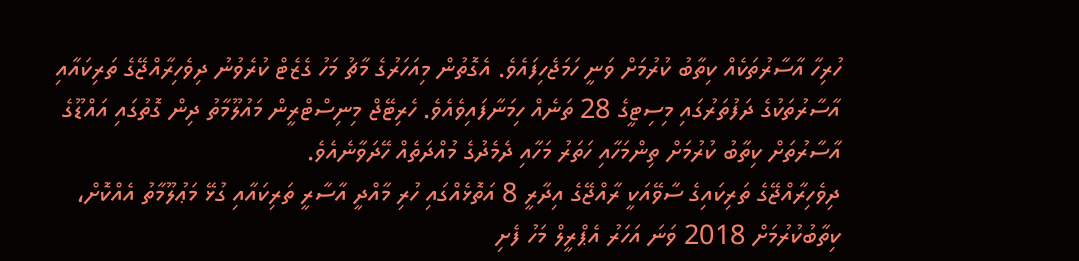ހުރިހާ އާސާރުތަކެއް ކިތާބު ކުރުމަށް ވަނީ ހަމަޖެހިފައެވެ. އެގޮތުން މިއަހަރުގެ މާޗު މަހު ގެޒެޓް ކުރެވުނު ދިވެހިރާއްޖޭގެ ތަރިކައާއި އާސާރުތަކުގެ ދަފުތަރުގައި މިސިޓީގެ 28 ތަނެއް ހިމަނާފައިވެއެވެ. ހެރިޓޭޖް މިނިސްޓްރީން މައުލޫމާތު ދިން ގޮތުގައި އައްޑޫގެ އާސާރުތަށް ކިތާބު ކުރުމަށް ތިންމަހާއި ހަތަރު މަހާއި ދެމެދުގެ މުއްދަތެއް ހޭދަވާނެއެވެ.
ދިވެހިރާއްޖޭގެ ތަރިކައިގެ ސާވޭއަކީ ރާއްޖޭގެ އިދާރީ 8 އަތޮޅެއްގައި ހުރި މާއްދީ އާސާރީ ތަރިކައާއި ގުޅޭ މަޢުލޫމާތު އެއްކޮށް، ކިތާބުކުރުމަށް 2018 ވަނަ އަހަރު އެޕްރީލް މަހު ފެށި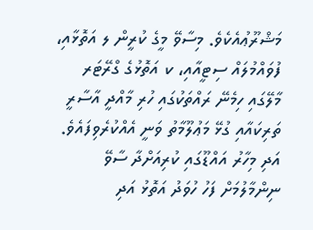މަޝްރޫޢުއެކެވެ. މިސާވޭ މީގެ ކުރީން ލ އަތޮޅާއި، ފުވައްމުލައް ސިޓީއާއި، ކ އަތޮޅުގެ ގްރޭޓަރ މާލޭގައި ހިމެނޭ ރައްތަކުގައި ހުރި މާއްދީ އާސާރީ ތަރިކައާއި ގުޅޭ މަޢުލޫމާތު ވަނީ އެއްކުރެވިފައެވެ. އަދި މިހާރު އައްޑޫގައި ކުރިއަށްދާ ސާވޭ ނިންމާލުމަށް ފަހު ހުވަދު އަތޮޅު އަދި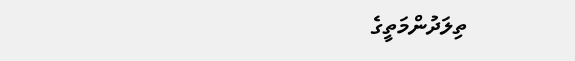ތިލަދުންމަތީގެ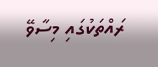ރައްތަކުގައި މިސާވޭ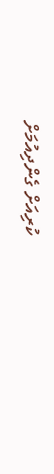ކުރިއަށް ގެންދިއުމަށް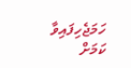ހަމަޖެހިފައިވާ ކަމަށް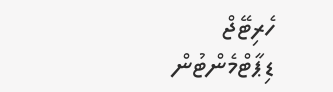ހެރިޓޭޖް ޑިޕާޓްމެންޓުން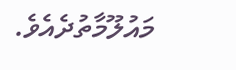މައުލޫމާތުދެއެވެ.